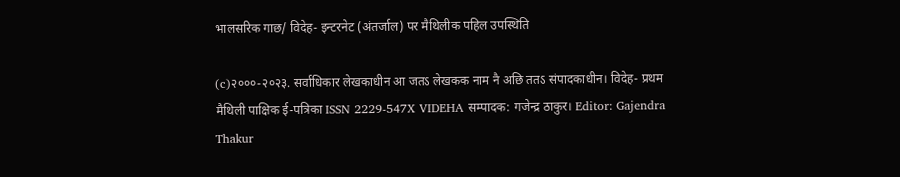भालसरिक गाछ/ विदेह- इन्टरनेट (अंतर्जाल) पर मैथिलीक पहिल उपस्थिति

(c)२०००-२०२३. सर्वाधिकार लेखकाधीन आ जतऽ लेखकक नाम नै अछि ततऽ संपादकाधीन। विदेह- प्रथम मैथिली पाक्षिक ई-पत्रिका ISSN 2229-547X VIDEHA सम्पादक: गजेन्द्र ठाकुर। Editor: Gajendra Thakur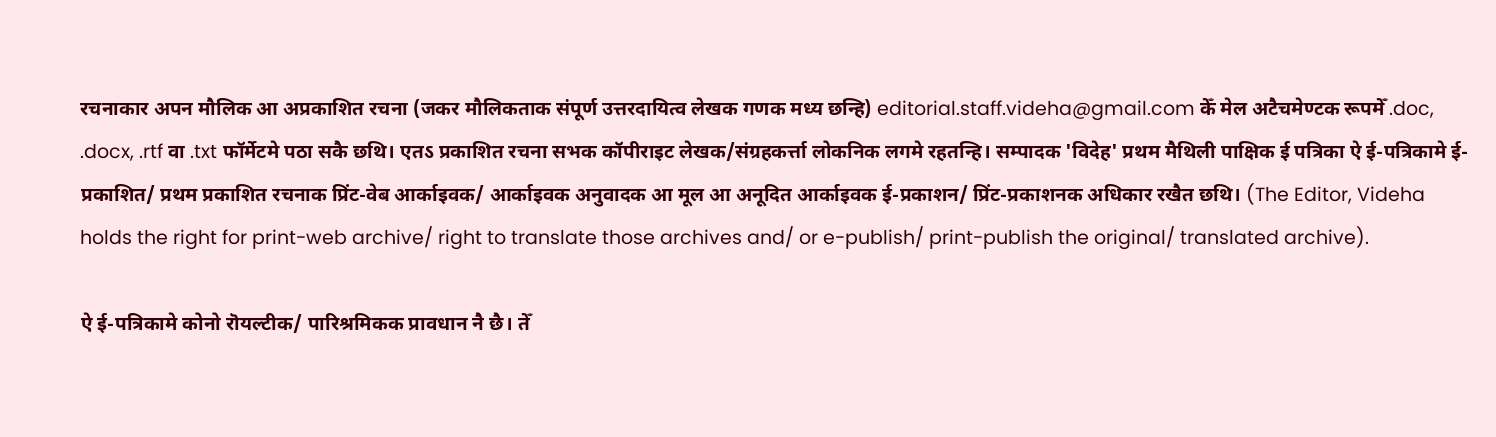रचनाकार अपन मौलिक आ अप्रकाशित रचना (जकर मौलिकताक संपूर्ण उत्तरदायित्व लेखक गणक मध्य छन्हि) editorial.staff.videha@gmail.com केँ मेल अटैचमेण्टक रूपमेँ .doc, .docx, .rtf वा .txt फॉर्मेटमे पठा सकै छथि। एतऽ प्रकाशित रचना सभक कॉपीराइट लेखक/संग्रहकर्त्ता लोकनिक लगमे रहतन्हि। सम्पादक 'विदेह' प्रथम मैथिली पाक्षिक ई पत्रिका ऐ ई-पत्रिकामे ई-प्रकाशित/ प्रथम प्रकाशित रचनाक प्रिंट-वेब आर्काइवक/ आर्काइवक अनुवादक आ मूल आ अनूदित आर्काइवक ई-प्रकाशन/ प्रिंट-प्रकाशनक अधिकार रखैत छथि। (The Editor, Videha holds the right for print-web archive/ right to translate those archives and/ or e-publish/ print-publish the original/ translated archive).

ऐ ई-पत्रिकामे कोनो रॊयल्टीक/ पारिश्रमिकक प्रावधान नै छै। तेँ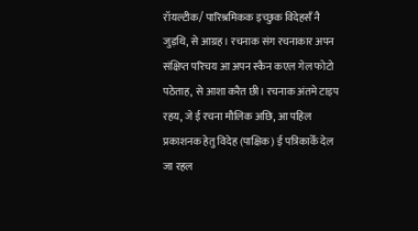रॉयल्टीक/ पारिश्रमिकक इच्छुक विदेहसँ नै जुड़थि, से आग्रह। रचनाक संग रचनाकार अपन संक्षिप्त परिचय आ अपन स्कैन कएल गेल फोटो पठेताह, से आशा करैत छी। रचनाक अंतमे टाइप रहय, जे ई रचना मौलिक अछि, आ पहिल प्रकाशनक हेतु विदेह (पाक्षिक) ई पत्रिकाकेँ देल जा रहल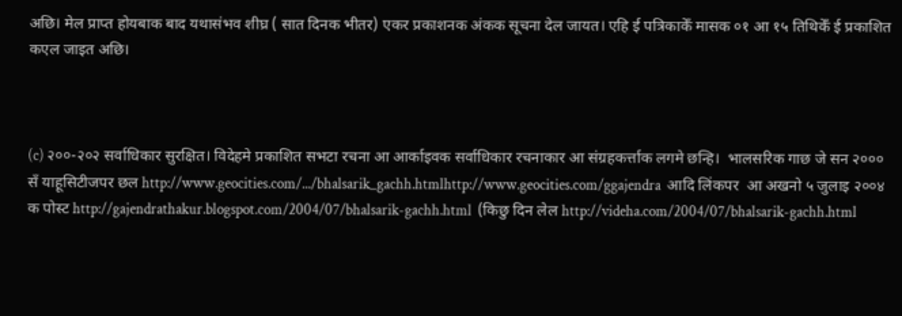अछि। मेल प्राप्त होयबाक बाद यथासंभव शीघ्र ( सात दिनक भीतर) एकर प्रकाशनक अंकक सूचना देल जायत। एहि ई पत्रिकाकेँ मासक ०१ आ १५ तिथिकेँ ई प्रकाशित कएल जाइत अछि।



(c) २००-२०२ सर्वाधिकार सुरक्षित। विदेहमे प्रकाशित सभटा रचना आ आर्काइवक सर्वाधिकार रचनाकार आ संग्रहकर्त्ताक लगमे छन्हि।  भालसरिक गाछ जे सन २००० सँ याहूसिटीजपर छल http://www.geocities.com/.../bhalsarik_gachh.htmlhttp://www.geocities.com/ggajendra  आदि लिंकपर  आ अखनो ५ जुलाइ २००४ क पोस्ट http://gajendrathakur.blogspot.com/2004/07/bhalsarik-gachh.html  (किछु दिन लेल http://videha.com/2004/07/bhalsarik-gachh.html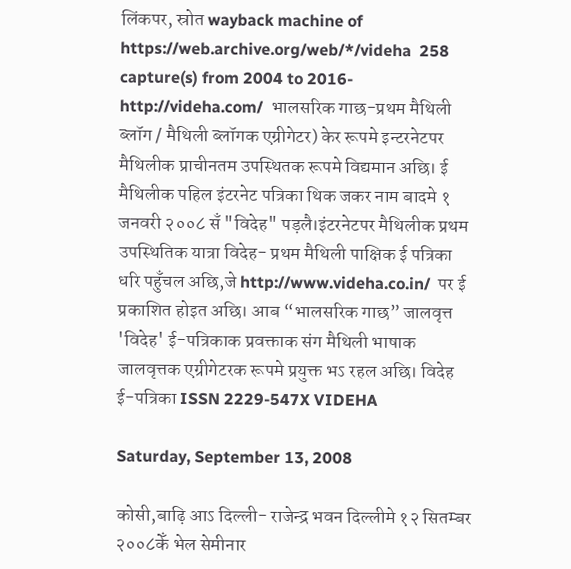लिंकपर, स्रोत wayback machine of https://web.archive.org/web/*/videha  258 capture(s) from 2004 to 2016- http://videha.com/  भालसरिक गाछ-प्रथम मैथिली ब्लॉग / मैथिली ब्लॉगक एग्रीगेटर) केर रूपमे इन्टरनेटपर  मैथिलीक प्राचीनतम उपस्थितक रूपमे विद्यमान अछि। ई मैथिलीक पहिल इंटरनेट पत्रिका थिक जकर नाम बादमे १ जनवरी २००८ सँ "विदेह" पड़लै।इंटरनेटपर मैथिलीक प्रथम उपस्थितिक यात्रा विदेह- प्रथम मैथिली पाक्षिक ई पत्रिका धरि पहुँचल अछि,जे http://www.videha.co.in/  पर ई प्रकाशित होइत अछि। आब “भालसरिक गाछ” जालवृत्त 'विदेह' ई-पत्रिकाक प्रवक्ताक संग मैथिली भाषाक जालवृत्तक एग्रीगेटरक रूपमे प्रयुक्त भऽ रहल अछि। विदेह ई-पत्रिका ISSN 2229-547X VIDEHA

Saturday, September 13, 2008

कोसी,बाढ़ि आऽ दिल्ली- राजेन्द्र भवन दिल्लीमे १२ सितम्बर २००८केँ भेल सेमीनार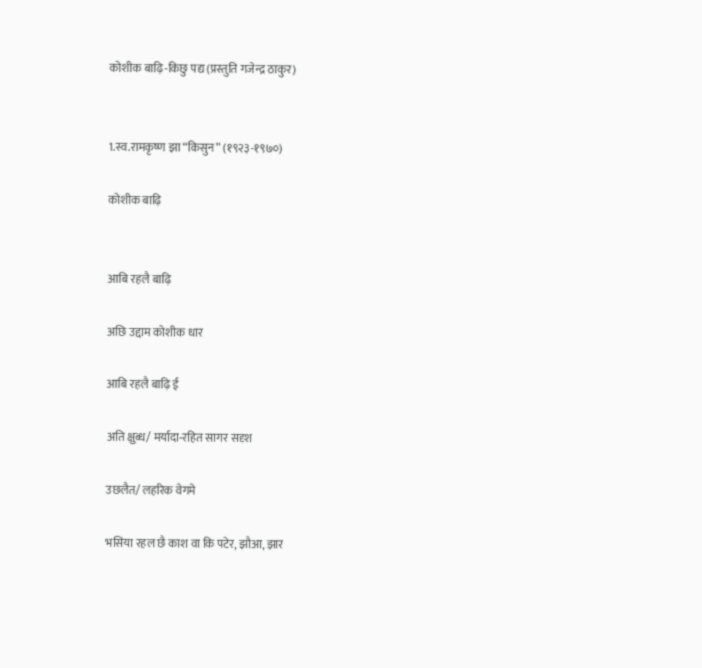कोशीक बाढ़ि-किछु पद्य (प्रस्तुति गजेन्द्र ठाकुर)


1.स्व.रामकृष्ण झा “किसुन” (१९२३-१९७०)

कोशीक बाढ़ि


आबि रहलै बाढ़ि

अछि उद्दाम कोशीक धार

आबि रहलै बाढ़ि ई

अति क्षुब्ध/ मर्यादा-रहित सागर सदृश

उछलैत/ लहरिक वेगमे

भसिया रहल छै काश वा कि पटेर, झौआ, झार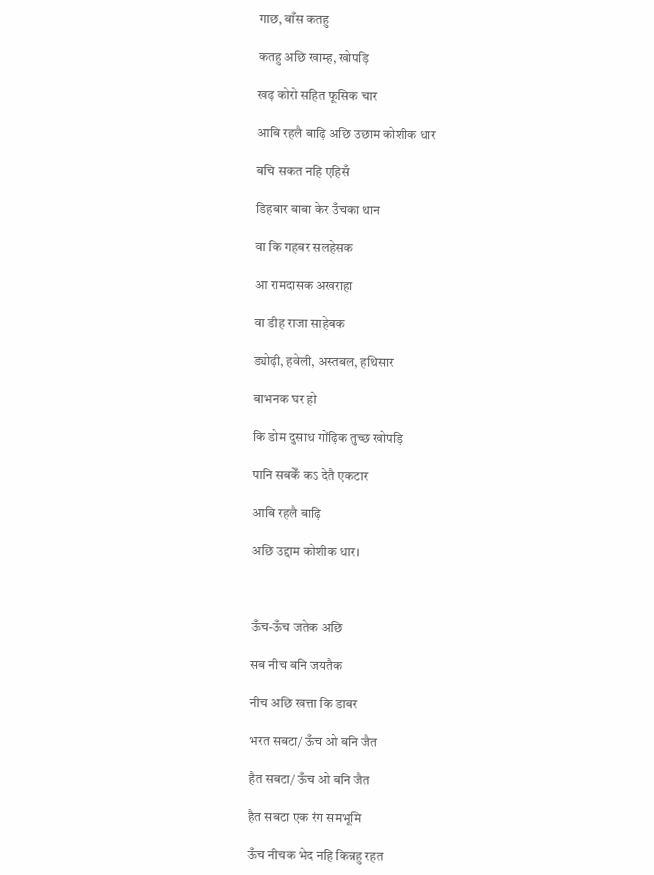गाछ, बाँस कतहु

कतहु अछि खाम्ह, खोपड़ि

खढ़ कोरो सहित फूसिक चार

आबि रहलै बाढ़ि अछि उछाम कोशीक धार

बचि सकत नहि एहिसँ

डिहबार बाबा केर उँचका थान

वा कि गहबर सलहेसक

आ रामदासक अखराहा

वा डीह राजा साहेबक

ड्योढ़ी, हवेली, अस्तबल, हथिसार

बाभनक घर हो

कि डोम दुसाध गोंढ़िक तुच्छ खोपड़ि

पानि सबकेँ कऽ देतै एकटार

आबि रहलै बाढ़ि

अछि उद्दाम कोशीक धार।



ऊँच-ऊँच जतेक अछि

सब नीच बनि जयतैक

नीच अछि खत्ता कि डाबर

भरत सबटा/ ऊँच ओ बनि जैत

हैत सबटा/ ऊँच ओ बनि जैत

हैत सबटा एक रंग समभूमि

ऊँच नीचक भेद नहि किन्नहु रहत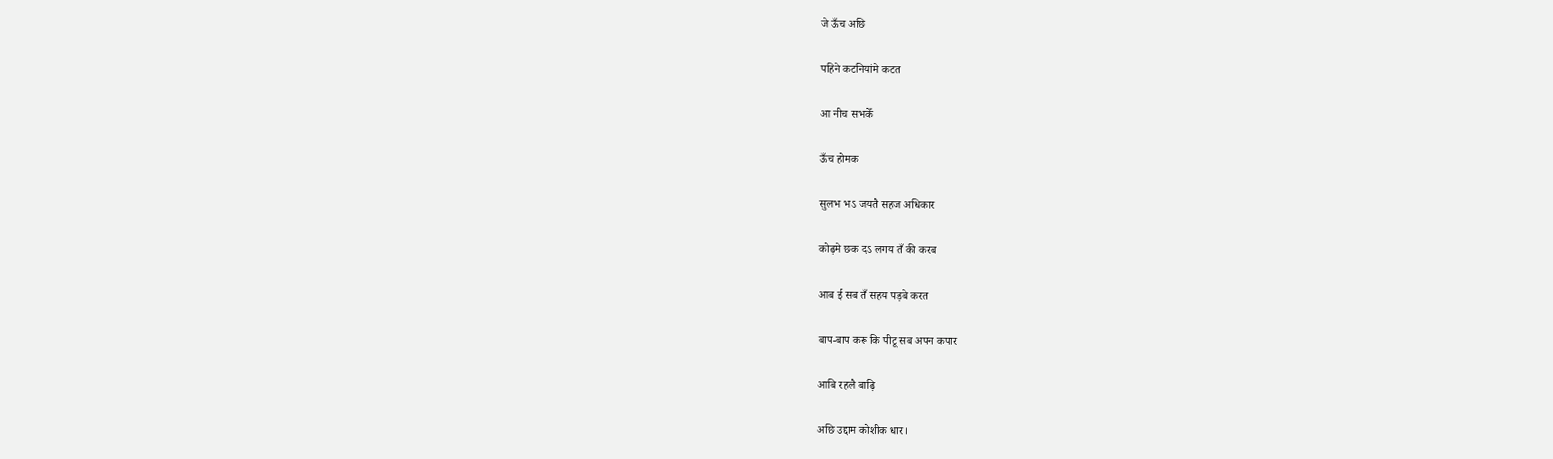जे ऊँच अछि

पहिने कटनियांमे कटत

आ नीच सभकेँ

ऊँच होमक

सुलभ भऽ जयतै सहज अधिकार

कोढ़मे छक दऽ लगय तँ की करब

आब ई सब तँ सहय पड़बे करत

बाप-बाप करू कि पीटू सब अपन कपार

आबि रहलै बाढ़ि

अछि उद्दाम कोशीक धार।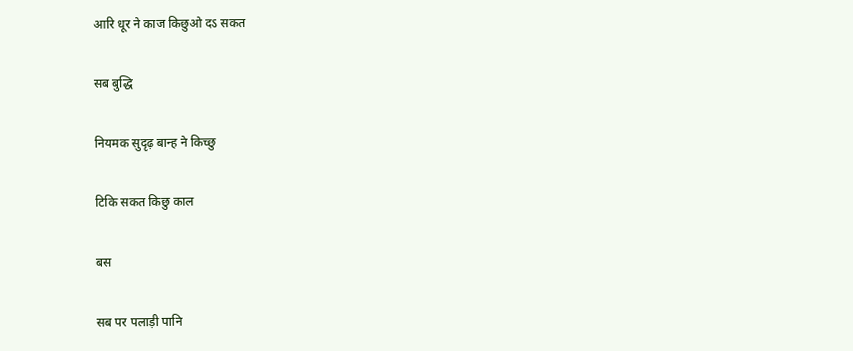आरि धूर ने काज किछुओ दऽ सकत

सब बुद्धि

नियमक सुदृढ़ बान्ह ने किच्छु

टिकि सकत किछु काल

बस

सब पर पलाड़ी पानि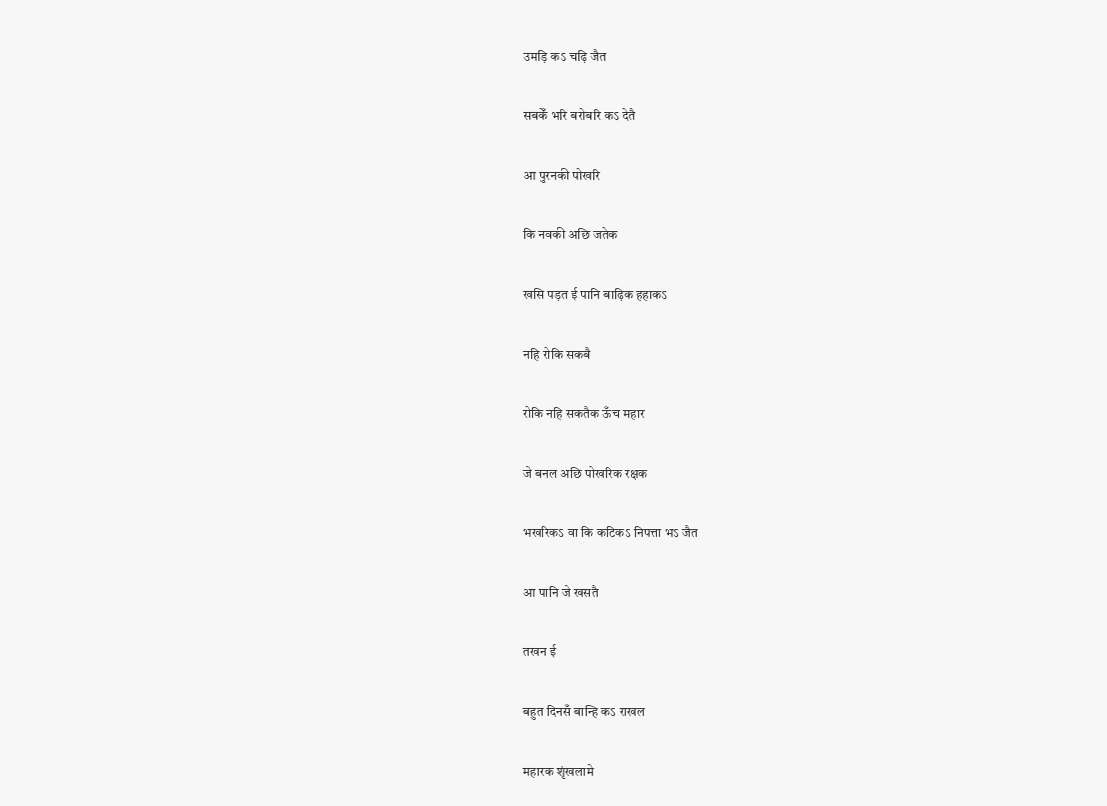उमड़ि कऽ चढ़ि जैत

सबकेँ भरि बरोबरि कऽ देतै

आ पुरनकी पोखरि

कि नवकी अछि जतेक

खसि पड़त ई पानि बाढ़िक हहाकऽ

नहि रोकि सकबै

रोकि नहि सकतैक ऊँच महार

जे बनल अछि पोखरिक रक्षक

भखरिकऽ वा कि कटिकऽ निपत्ता भऽ जैत

आ पानि जे खसतै

तखन ई

बहुत दिनसँ बान्हि कऽ राखल

महारक शृंखलामे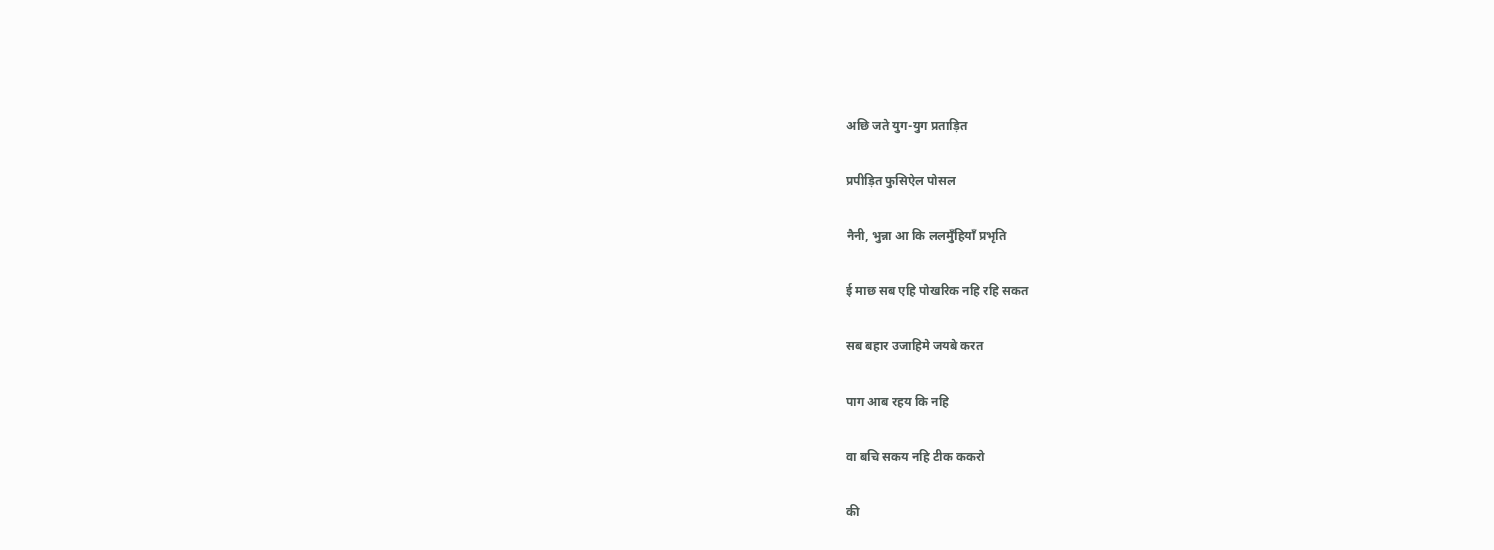अछि जते युग-युग प्रताड़ित

प्रपीड़ित फुसिऐल पोसल

नैनी, भुन्ना आ कि ललमुँहियाँ प्रभृति

ई माछ सब एहि पोखरिक नहि रहि सकत

सब बहार उजाहिमे जयबे करत

पाग आब रहय कि नहि

वा बचि सकय नहि टीक ककरो

की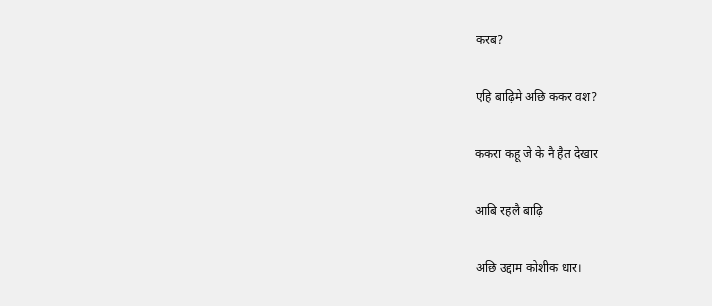करब?

एहि बाढ़िमे अछि ककर वश?

ककरा कहू जे के नै हैत देखार

आबि रहलै बाढ़ि

अछि उद्दाम कोशीक धार।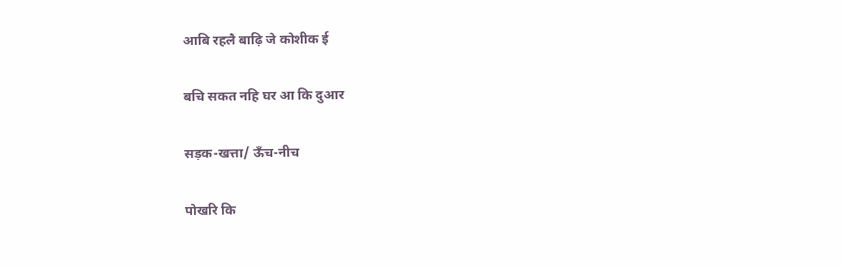आबि रहलै बाढ़ि जे कोशीक ई

बचि सकत नहि घर आ कि दुआर

सड़क-खत्ता/ ऊँच-नीच

पोखरि कि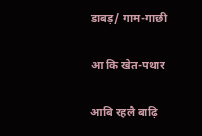डाबड़/ गाम-गाछी

आ कि खेत-पथार

आबि रहलै बाढ़ि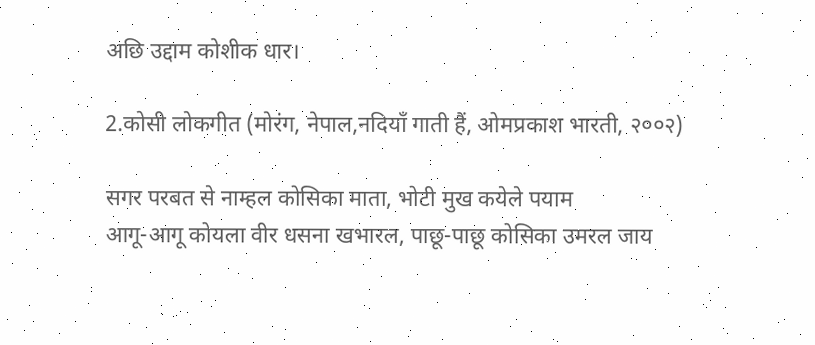अछि उद्दाम कोशीक धार।

2.कोसी लोकगीत (मोरंग, नेपाल,नदियाँ गाती हैं, ओमप्रकाश भारती, २००२)

सगर परबत से नाम्हल कोसिका माता, भोटी मुख कयेले पयाम
आगू-आगू कोयला वीर धसना खभारल, पाछू-पाछू कोसिका उमरल जाय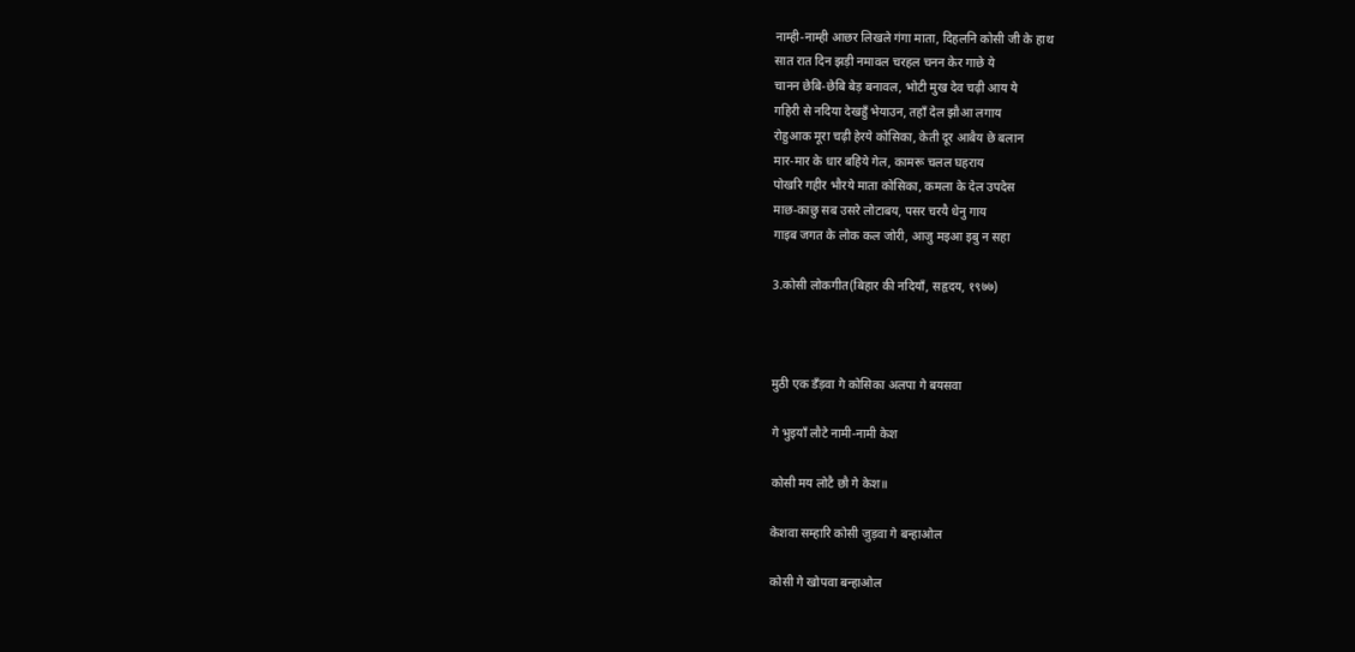नाम्ही-नाम्ही आछर लिखले गंगा माता, दिहलनि कोसी जी के हाथ
सात रात दिन झड़ी नमावल चरहल चनन केर गाछे ये
चानन छेबि-छेबि बेड़ बनावल, भोटी मुख देव चढ़ी आय ये
गहिरी से नदिया देखहुँ भेयाउन, तहाँ देल झौआ लगाय
रोहुआक मूरा चढ़ी हेरये कोसिका, केती दूर आबैय छे बलान
मार-मार के धार बहिये गेल, कामरू चलल घहराय
पोखरि गहीर भौरये माता कोसिका, कमला के देल उपदेस
माछ-काछु सब उसरे लोटाबय, पसर चरयै धेनु गाय
गाइब जगत के लोक कल जोरी, आजु मइआ इबु न सहा

3.कोसी लोकगीत(बिहार की नदियाँ, सहृदय, १९७७)



मुठी एक डँड़वा गे कोसिका अलपा गे बयसवा

गे भुइयाँ लौटे नामी-नामी केश

कोसी मय लोटै छौ गे केश॥

केशवा सम्हारि कोसी जुड़वा गे बन्हाओल

कोसी गे खोपवा बन्हाओल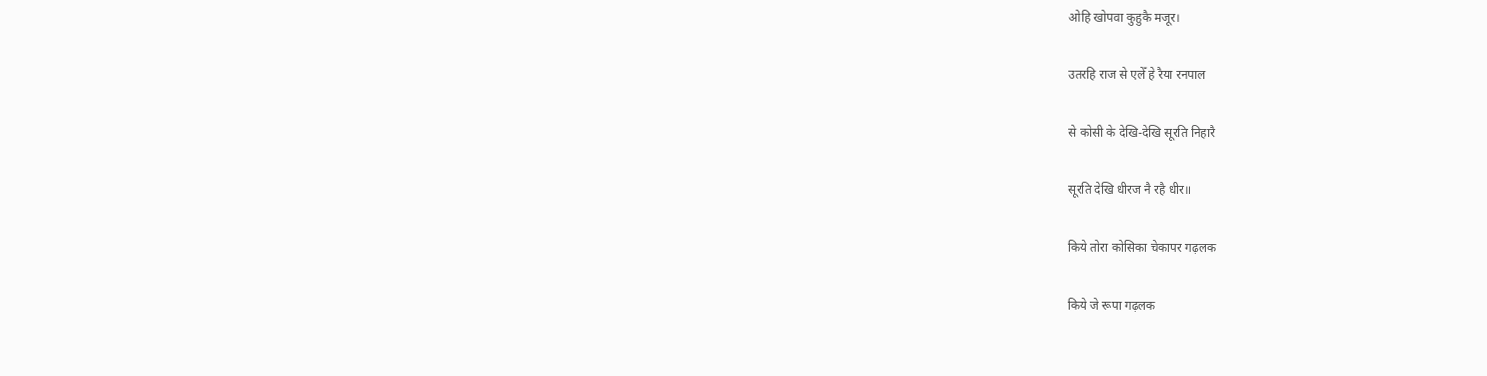ओहि खोपवा कुहुकै मजूर।

उतरहि राज से एलेँ हे रैया रनपाल

से कोसी के देखि-देखि सूरति निहारै

सूरति देखि धीरज नै रहै धीर॥

किये तोरा कोसिका चेकापर गढ़लक

किये जे रूपा गढ़लक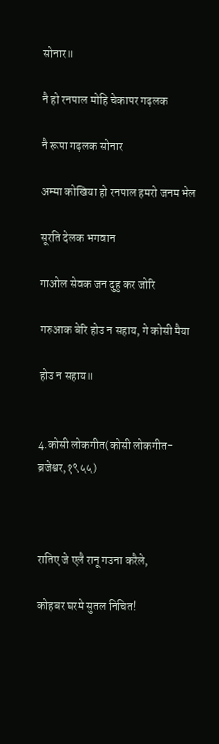सोनार॥

नै हो रनपाल मोहि चेकापर गढ़लक

नै रूपा गढ़लक सोनार

अम्मा कोखिया हो रनपाल हमरो जनम भेल

सूरति देलक भगवान

गाओल सेवक जन दुहु कर जोरि

गरुआक बेरि होउ न सहाय, गे कोसी मैया

होउ न सहाय॥


4.कोसी लोकगीत(कोसी लोकगीत- ब्रजेश्वर,१९५५)



रातिए जे एलै रानू गउना करैले,

कोहबर घरमे सुतल निचित!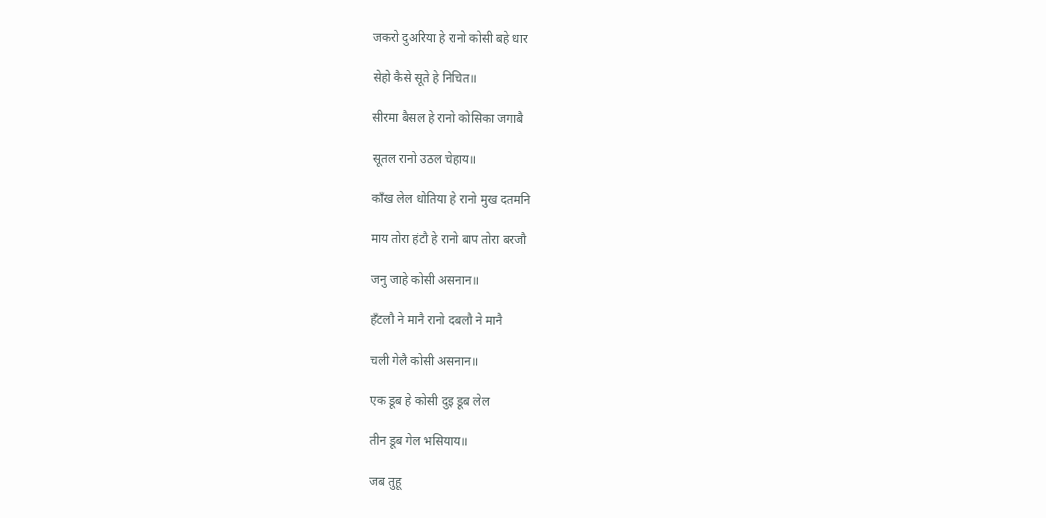जकरो दुअरिया हे रानो कोसी बहे धार

सेहो कैसे सूते हे निचित॥

सीरमा बैसल हे रानो कोसिका जगाबै

सूतल रानो उठल चेहाय॥

काँख लेल धोतिया हे रानो मुख दतमनि

माय तोरा हंटौ हे रानो बाप तोरा बरजौ

जनु जाहे कोसी असनान॥

हँटलौ ने मानै रानो दबलौ ने मानै

चली गेलै कोसी असनान॥

एक डूब हे कोसी दुइ डूब लेल

तीन डूब गेल भसियाय॥

जब तुहू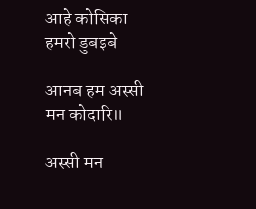आहे कोसिका हमरो डुबइबे

आनब हम अस्सी मन कोदारि॥

अस्सी मन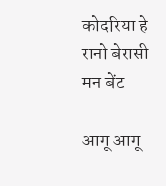कोदरिया हे रानो बेरासी मन बेंट

आगू आगू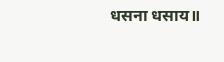धसना धसाय॥